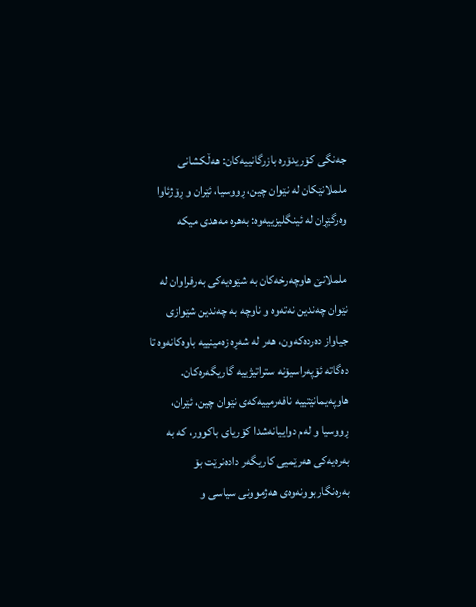جەنگی كۆریدۆرە بازرگانییەکان: هەڵکشانی ململانێکان لە نێوان چین، ڕووسیا، ئێران و ڕۆژئاوا
وەرگێڕان لە ئینگلیزییەوە: بەهرە مەهدی میکە

ململانێ هاوچەرخەکان بە شێوەیەکی بەرفراوان لە نێوان چەندین نەتەوە و ناوچە بە چەندین شێوازی جیاواز دەردەکەون، هەر لە شەڕە زەمینییە باوەکانەوە تا دەگاتە ئۆپەراسیۆنە ستراتیژییە گاریگەرەکان. هاوپەیمانێتییە نافەرمییەکەی نێوان چین، ئێران، ڕووسیا و لەم دواییانەشدا کۆریای باکوور، کە بە بەرەیەکی هەرێمیی کاریگەر دادەنرێت بۆ بەرەنگاربوونەوەی هەژموونی سیاسی و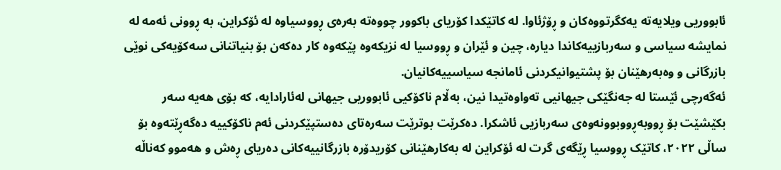ئابووریی ویلایەتە یەکگرتووەکان و ڕۆژئاوا. لە کاتێکدا کۆریای باکوور چووەتە بەرەی ڕووسیاوە لە ئۆکراین، بە ڕوونی ئەمە لە نمایشە سیاسی و سەربازییەکاندا دیارە، چین و ئێران و ڕووسیا لە نزیکەوە پێکەوە کار دەکەن بۆ بنیاتنانی سەکۆیەکی نوێی بازرگانی و وەبەرهێنان بۆ پشتیوانیکردنی ئامانجە سیاسییەکانیان.
ئەگەرچی ئێستا لە جەنگێکی جیهانیی تەواوەتیدا نین، بەڵام ناکۆکیی ئابووریی جیهانی لەئارادایە، کە بۆی هەیە سەر بکێشێت بۆ ڕووبەڕووبوونەوەی سەربازیی ئاشکرا. دەکرێت بوترێت سەرەتای دەستپێکردنی ئەم ناکۆکییە دەگەڕێتەوە بۆ ساڵی ٢٠٢٢، کاتێک ڕووسیا ڕێگەی گرت لە ئۆکراین لە بەکارهێنانی كۆریدۆرە بازرگانییەکانی دەریای ڕەش و هەموو کەناڵە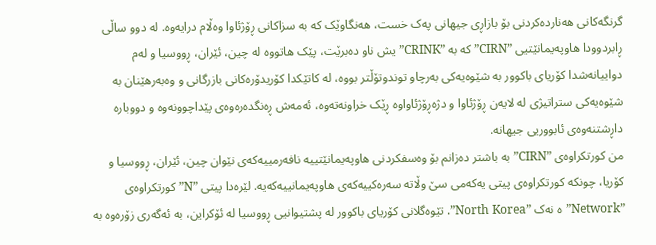گرنگەکانی هەناردەکردنی بۆ بازاڕی جیهانی پەک خست، هەنگاوێک کە بە سزاکانی ڕۆژئاوا وەڵام درایەوە. لە دوو ساڵی ڕابردوودا هاوپەیمانێتیی ”CIRN” کە بە ”CRINK”یش ناو دەبرێت، پێک هاتووە لە چین، ئێران، ڕووسیا و لەم دواییانەشدا کۆریای باکوور بە شێوەیەکی بەرچاو توندوتۆڵتر بووە، لە کاتێکدا كۆریدۆرەکانی بازرگانی و وەبەرهێنان بە شێوەیەکی ستراتیژی لە لایەن ڕۆژئاوا و دژەڕۆژئاواوە ڕێک خراونەتەوە، ئەمەش ڕەنگدەرەوەی پێداچوونەوە و دووبارە داڕشتنەوەی ئابووریی جیهانە.
من کورتکراوەی ”CIRN” بە باشتر دەزانم بۆ وەسفکردنی هاوپەیمانێتییە نافەرمییەکەی نێوان چین، ئێران، ڕووسیا و کۆریا، چونکە کورتکراوەی پیتی یەکەمی سێ وڵاتە سەرەکییەکەی هاوپەیمانییەکەیە. لێرەدا پیتی ”N” کورتکراوەی ”Network”ە نەک ”North Korea”. تێوەگلانی کۆریای باکوور لە پشتیوانیی ڕووسیا لە ئۆکراین، بە ئەگەری زۆرەوە بە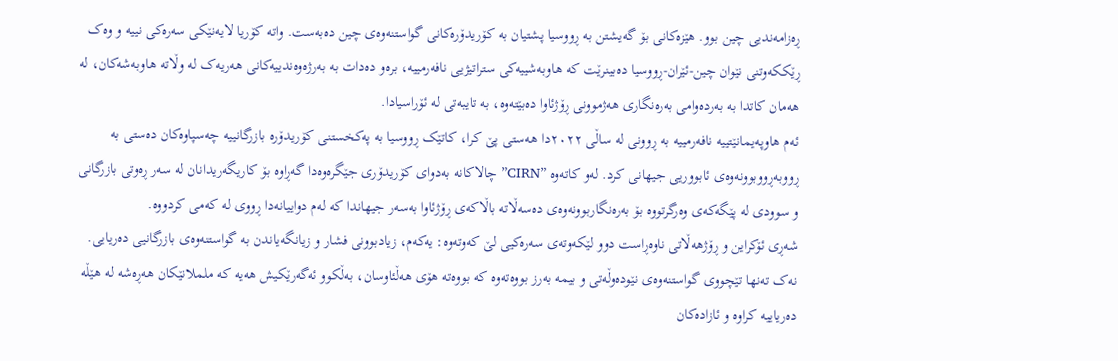ڕەزامەندیی چین بوو. هێزەکانی بۆ گەیشتن بە ڕووسیا پشتیان بە كۆریدۆرەکانی گواستنەوەی چین دەبەست. واتە کۆریا لایەنێکی سەرەکی نییە و وەک ڕێککەوتنی نێوان چین-ئێران-ڕووسیا دەبینرێت کە هاوبەشییەکی ستراتیژیی نافەرمییە، برەو دەدات بە بەرژەوەندییەکانی هەریەک لە وڵاتە هاوبەشەکان، لە هەمان کاتدا بە بەردەوامی بەرەنگاری هەژموونی ڕۆژئاوا دەبێتەوە، بە تایبەتی لە ئۆراسیادا.
ئەم هاوپەیمانێتییە نافەرمییە بە ڕوونی لە ساڵی ٢٠٢٢دا هەستی پێ کرا، کاتێک ڕووسیا بە پەکخستنی كۆریدۆرە بازرگانییە چەسپاوەکان دەستی بە ڕووبەڕووبوونەوەی ئابووریی جیهانی کرد. لەو کاتەوە ”CIRN” چالاکانە بەدوای كۆریدۆری جێگرەوەدا گەڕاوە بۆ کاریگەریدانان لە سەر ڕەوتی بازرگانی و سوودی لە پێگەکەی وەرگرتووە بۆ بەرەنگاربوونەوەی دەسەڵاتە باڵاکەی ڕۆژئاوا بەسەر جیهاندا کە لەم دواییانەدا ڕووی لە کەمی کردووە.
شەڕی ئۆکراین و ڕۆژهەڵاتی ناوەڕاست دوو لێکەوتەی سەرەکیی لێ کەوتەوە: یەکەم، زیادبوونی فشار و زیانگەیاندن بە گواستنەوەی بازرگانیی دەریایی. نەک تەنها تێچووی گواستنەوەی نێودەوڵەتی و بیمە بەرز بووەتەوە کە بووەتە هۆی هەڵئاوسان، بەڵکوو ئەگەرێکیش هەیە کە ململانێکان هەڕەشە لە هێڵە دەریاییە کراوە و ئازادەکان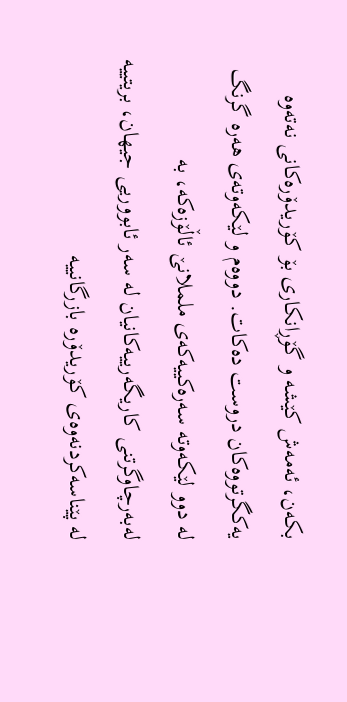بکەن، ئەمەش کێشە و گۆڕانکاری بۆ كۆریدۆرەکانی نەتەوە یەکگرتووەکان دروست دەکات. دووەم و لێکەوتەی هەرە گرنگ لە دوو لێکەوتە سەرەکییەکەی ململانێ ئاڵۆزەکە، بە لەبەرچاوگرتنی کاریگەرییەکانیان لە سەر ئابووریی جیهان، بریتییە لە پێناسەکردنەوەی كۆریدۆرە بازرگانییە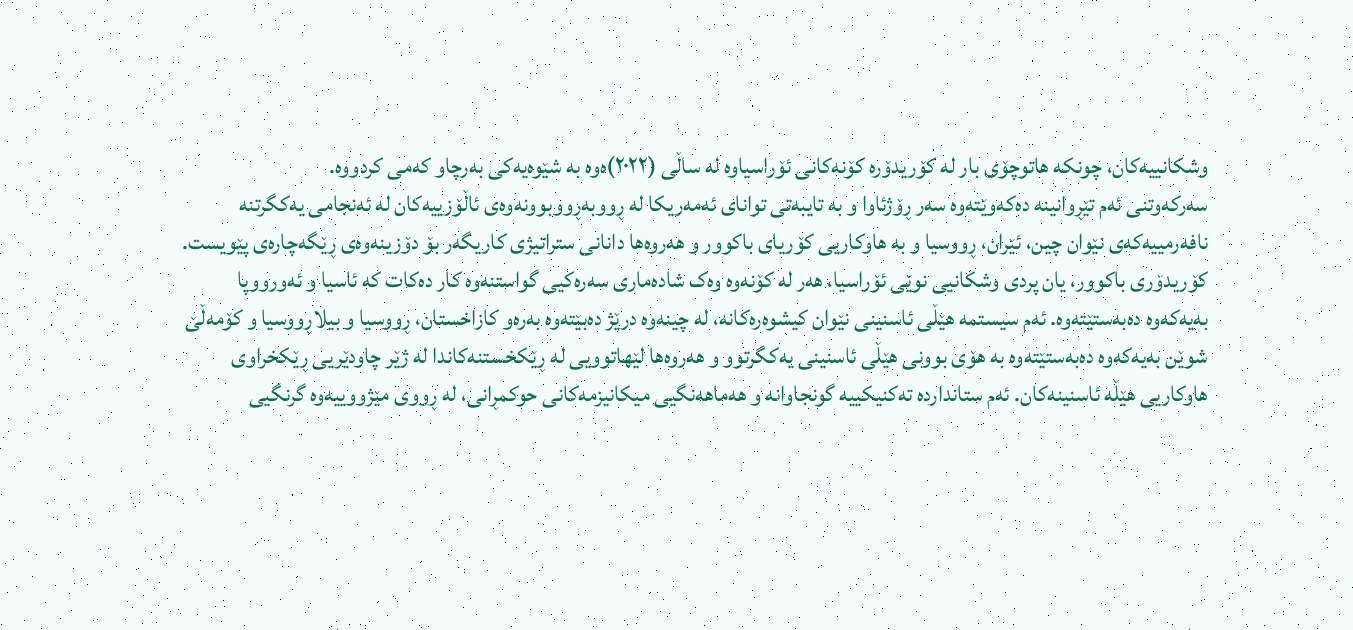وشکانییەکان، چونکە هاتوچۆی بار لە كۆریدۆرە کۆنەکانی ئۆراسیاوە لە ساڵی (٢٠٢٢)ەوە بە شێوەیەکی بەرچاو کەمی کردووە.
سەرکەوتنی ئەم تێڕوانینە دەکەوێتەوە سەر ڕۆژئاوا و بە تایبەتی توانای ئەمەریکا لە ڕووبەڕووبوونەوەی ئاڵۆزییەکان لە ئەنجامی یەکگرتنە نافەرمییەکەی نێوان چین، ئێران، ڕووسیا و بە هاوکاریی کۆریای باکوور و هەروەها دانانی ستراتیژی کاریگەر بۆ دۆزینەوەی ڕێگەچارەی پێویست.
كۆریدۆری باکوور، یان پردی وشکانیی نوێی ئۆراسیا، هەر لە کۆنەوە وەک شادەماری سەرەکیی گواستنەوە کار دەکات کە ئاسیا و ئەورووپا بەیەکەوە دەبەستێتەوە. ئەم سیستمە هێڵی ئاسنینی نێوان کیشوەرەکانە، لە چینەوە درێژ دەبێتەوە بەرەو کازاخستان، ڕووسیا و بیلاڕووسیا و کۆمەڵێ شوێن بەیەکەوە دەبەستێتەوە بە هۆی بوونی هێڵی ئاسنینی یەکگرتوو و هەروەها لێهاتوویی لە ڕێکخستنەکاندا لە ژێر چاودێریی ڕێکخراوی هاوکاریی هێڵە ئاسنینەکان. ئەم ستانداردە تەکنیکییە گونجاوانە و هەماهەنگیی میکانیزمەکانی حوکمڕانی، لە ڕووی مێژووییەوە گرنگیی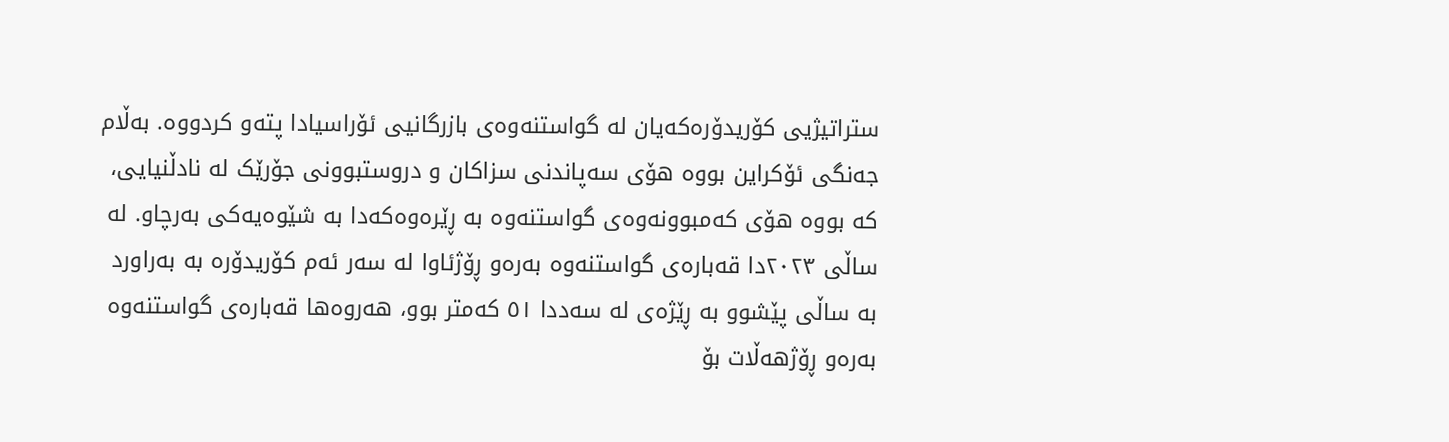ستراتیژیی كۆریدۆرەکەیان لە گواستنەوەی بازرگانیی ئۆراسیادا پتەو کردووە. بەڵام جەنگی ئۆکراین بووە هۆی سەپاندنی سزاکان و دروستبوونی جۆرێک لە نادڵنیایی، کە بووە هۆی کەمبوونەوەی گواستنەوە بە ڕێرەوەکەدا بە شێوەیەکی بەرچاو. لە ساڵی ٢٠٢٣دا قەبارەی گواستنەوە بەرەو ڕۆژئاوا لە سەر ئەم كۆریدۆرە بە بەراورد بە ساڵی پێشوو بە ڕێژەی لە سەددا ٥١ کەمتر بوو، هەروەها قەبارەی گواستنەوە بەرەو ڕۆژهەڵات بۆ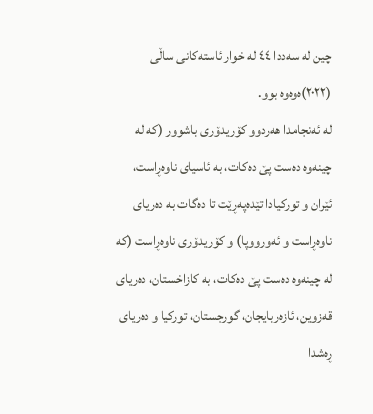چین لە سەددا ٤٤ لە خوار ئاستەکانی ساڵی (٢٠٢٢)ەوەوە بوو.
لە ئەنجامدا هەردوو كۆریدۆری باشوور (کە لە چینەوە دەست پێ دەکات، بە ئاسیای ناوەڕاست، ئێران و تورکیادا تێدەپەڕێت تا دەگات بە دەریای ناوەڕاست و ئەورووپا) و كۆریدۆری ناوەڕاست (کە لە چینەوە دەست پێ دەکات، بە کازاخستان، دەریای قەزوین، ئازەربایجان، گورجستان، تورکیا و دەریای ڕەشدا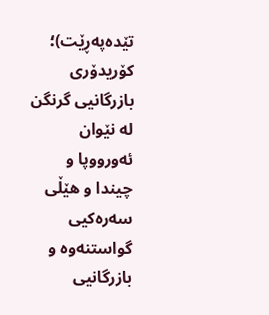تێدەپەڕێت)؛ كۆریدۆری بازرگانیی گرنگن لە نێوان ئەورووپا و چیندا و هێڵی سەرەکیی گواستنەوە و بازرگانیی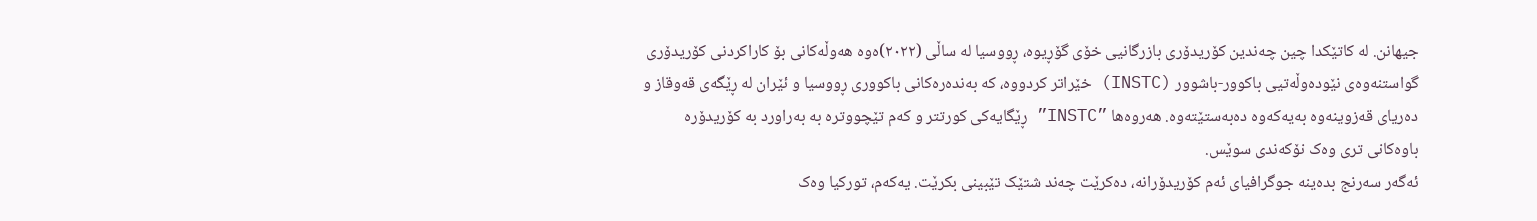جیهانن. لە کاتێکدا چین چەندین كۆریدۆری بازرگانیی خۆی گۆڕیوە، ڕووسیا لە ساڵی (٢٠٢٢)ەوە هەوڵەکانی بۆ کاراکردنی كۆریدۆری گواستنەوەی نێودەوڵەتیی باکوور-باشوور (INSTC) خێراتر کردووە، کە بەندەرەکانی باکووری ڕووسیا و ئێران لە ڕێگەی قەوقاز و دەریای قەزوینەوە بەیەکەوە دەبەستێتەوە. هەروەها ”INSTC” ڕێگایەکی کورتتر و کەم تێچووترە بە بەراورد بە كۆریدۆرە باوەکانی تری وەک نۆکەندی سوێس.
ئەگەر سەرنج بدەینە جوگرافیای ئەم كۆریدۆرانە، دەکرێت چەند شتێک تێبینی بکرێت. یەکەم، تورکیا وەک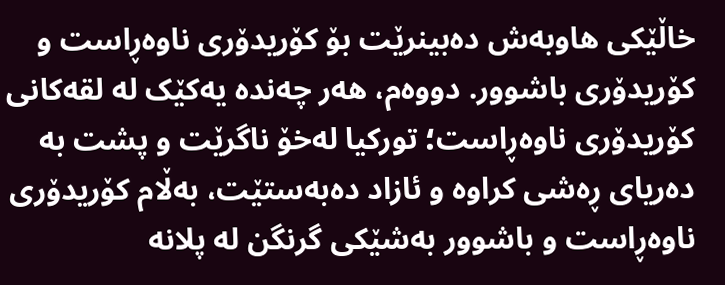خاڵێکی هاوبەش دەبینرێت بۆ كۆریدۆری ناوەڕاست و كۆریدۆری باشوور. دووەم، هەر چەندە یەکێک لە لقەکانی كۆریدۆری ناوەڕاست؛ تورکیا لەخۆ ناگرێت و پشت بە دەریای ڕەشی کراوە و ئازاد دەبەستێت، بەڵام كۆریدۆری ناوەڕاست و باشوور بەشێکی گرنگن لە پلانە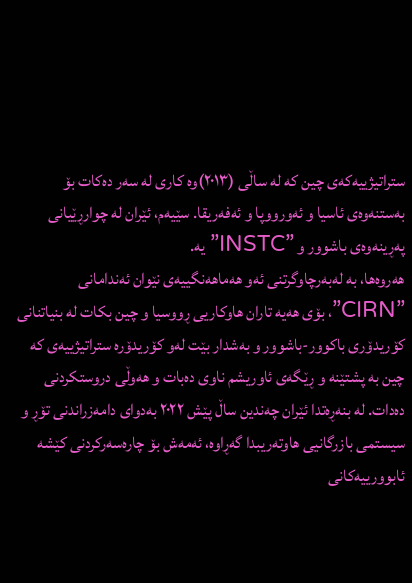ستراتیژییەکەی چین کە لە ساڵی (٢٠١٣)وە کاری لە سەر دەکات بۆ بەستنەوەی ئاسیا و ئەورووپا و ئەفەریقا. سێیەم، ئێران لە چوارڕێیانی پەڕینەوەی باشوور و ”INSTC”یە.
هەروەها، بە لەبەرچاوگرتنی ئەو هەماهەنگییەی نێوان ئەندامانی ”CIRN”، بۆی هەیە تاران هاوکاریی ڕووسیا و چین بکات لە بنیاتنانی كۆریدۆری باکوور-باشوور و بەشدار بێت لەو كۆریدۆرە ستراتیژییەی کە چین بە پشتێنە و ڕێگەی ئاوریشم ناوی دەبات و هەوڵی دروستکردنی دەدات. لە بنەڕەتدا ئێران چەندین ساڵ پێش ٢٠٢٢ بەدوای دامەزراندنی تۆڕ و سیستمی بازرگانیی هاوتەریبدا گەڕاوە، ئەمەش بۆ چارەسەرکردنی کێشە ئابوورییەکانی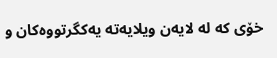خۆی کە لە لایەن ویلایەتە یەکگرتووەکان و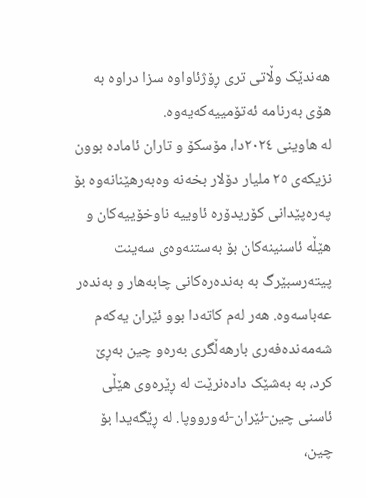هەندێک وڵاتی تری ڕۆژئاواوە سزا دراوە بە هۆی بەرنامە ئەتۆمییەکەیەوە.
لە هاوینی ٢٠٢٤دا، مۆسکۆ و تاران ئامادە بوون نزیکەی ٢٥ ملیار دۆلار بخەنە وەبەرهێنانەوە بۆ پەرەپێدانی كۆریدۆرە ئاوییە ناوخۆییەکان و هێڵە ئاسنینەکان بۆ بەستنەوەی سەینت پیتەرسبێرگ بە بەندەرەکانی چابەهار و بەندەر عەباسەوە. هەر لەم کاتەدا بوو ئێران یەکەم شەمەندەفەری بارهەڵگری بەرەو چین بەڕێ کرد، بە بەشێک دادەنرێت لە ڕێرەوی هێڵی ئاسنی چین-ئێران-ئەورووپا. لە ڕێگەیدا بۆ چین،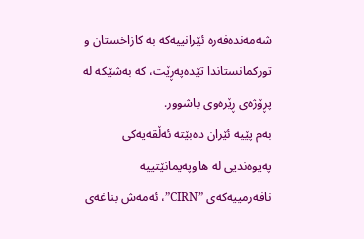شەمەندەفەرە ئێرانییەکە بە کازاخستان و تورکمانستاندا تێدەپەڕێت، کە بەشێکە لە پڕۆژەی ڕێرەوی باشوور.
بەم پێیە ئێران دەبێتە ئەڵقەیەکی پەیوەندیی لە هاوپەیمانێتییە نافەرمییەکەی ”CIRN”، ئەمەش بناغەی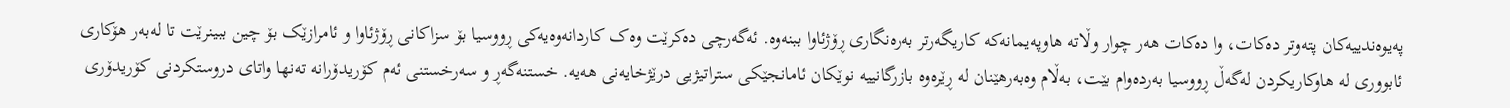پەیوەندییەکان پتەوتر دەکات، وا دەکات هەر چوار وڵاتە هاوپەیمانەکە کاریگەرتر بەرەنگاری ڕۆژئاوا ببنەوە. ئەگەرچی دەکرێت وەک کاردانەوەیەکی ڕووسیا بۆ سزاکانی ڕۆژئاوا و ئامرازێک بۆ چین ببینرێت تا لەبەر هۆکاری ئابووری لە هاوکاریکردن لەگەڵ ڕووسیا بەردەوام بێت، بەڵام وەبەرهێنان لە ڕێرەوە بازرگانییە نوێکان ئامانجێکی ستراتیژیی درێژخایەنی هەیە. خستنەگەڕ و سەرخستنی ئەم كۆریدۆرانە تەنها واتای دروستکردنی كۆریدۆری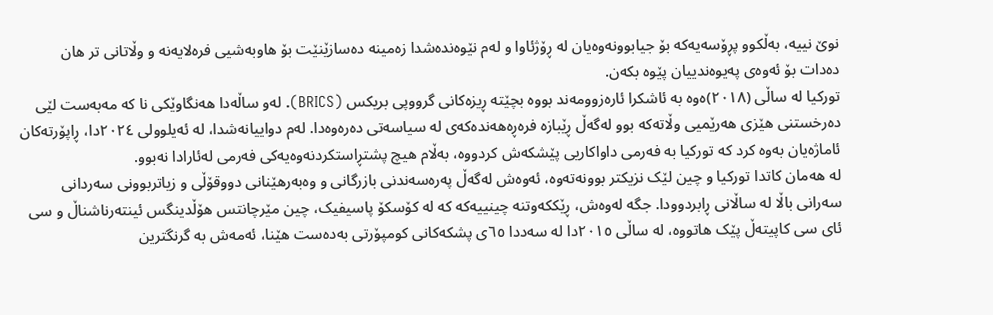نوێ نییە، بەڵکوو پڕۆسەیەکە بۆ جیابوونەوەیان لە ڕۆژئاوا و لەم نێوەندەشدا زەمینە دەسازێنێت بۆ هاوبەشیی فرەلایەنە و وڵاتانی تر هان دەدات بۆ ئەوەی پەیوەندییان پێوە بکەن.
تورکیا لە ساڵی (٢٠١٨)ەوە بە ئاشکرا ئارەزوومەند بووە بچێتە ڕیزەکانی گرووپی بریکس (BRICS). لەو ساڵەدا هەنگاوێکی نا کە مەبەست لێی دەرخستنی هێزی هەرێمیی وڵاتەکە بوو لەگەڵ ڕێبازە فرەڕەهەندەکەی لە سیاسەتی دەرەوەدا. لەم دواییانەشدا، لە ئەیلوولی ٢٠٢٤دا، ڕاپۆرتەکان ئاماژەیان بەوە کرد کە تورکیا بە فەرمی داواکاریی پێشکەش کردووە، بەڵام هیچ پشتڕاستکردنەوەیەکی فەرمی لەئارادا نەبوو.
لە هەمان کاتدا تورکیا و چین لێک نزیکتر بوونەتەوە، ئەوەش لەگەڵ پەرەسەندنی بازرگانی و وەبەرهێنانی دووقۆڵی و زیاتربوونی سەردانی سەرانی باڵا لە ساڵانی ڕابردوودا. جگە لەوەش، ڕێککەوتنە چینییەکە کە لە کۆسکۆ پاسیفیک، چین مێرچانتس هۆڵدینگس ئینتەرناشناڵ و سی ئای سی کاپیتەڵ پێک هاتووە، لە ساڵی ٢٠١٥دا لە سەددا ٦٥ی پشکەکانی کومپۆرتی بەدەست هێنا، ئەمەش بە گرنگترین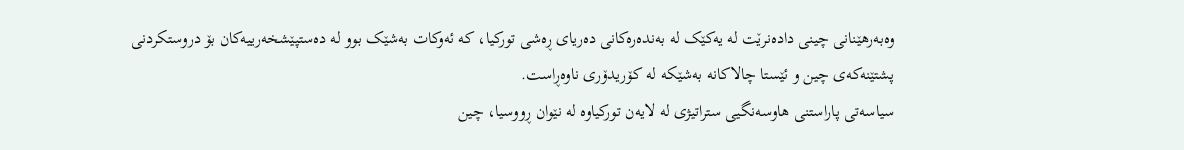وەبەرهێنانی چینی دادەنرێت لە یەکێک لە بەندەرەکانی دەریای ڕەشی تورکیا، کە ئەوکات بەشێک بوو لە دەستپێشخەرییەکان بۆ دروستکردنی پشتێنەکەی چین و ئێستا چالاکانە بەشێکە لە كۆریدۆری ناوەڕاست.
سیاسەتی پاراستنی هاوسەنگیی ستراتیژی لە لایەن تورکیاوە لە نێوان ڕووسیا، چین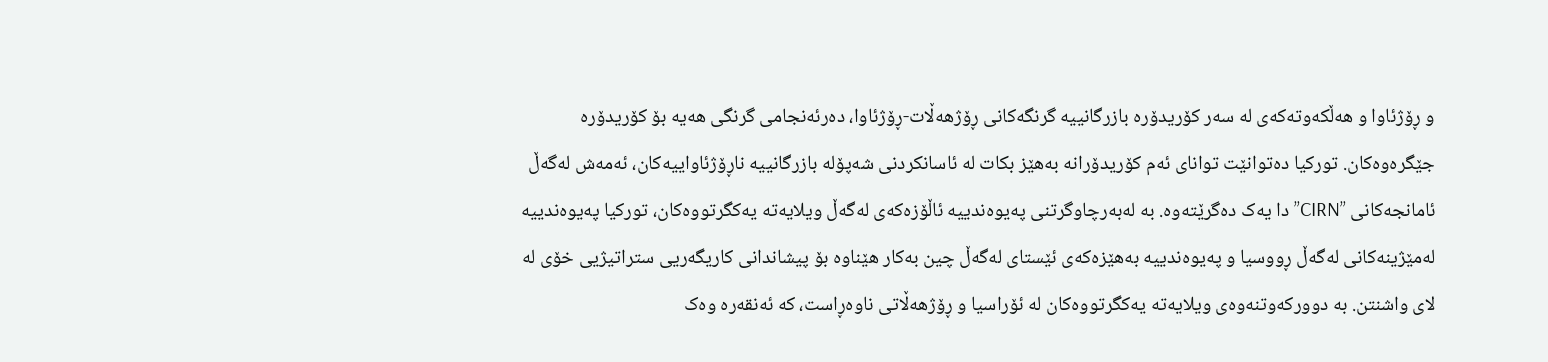و ڕۆژئاوا و هەڵکەوتەکەی لە سەر كۆریدۆرە بازرگانییە گرنگەکانی ڕۆژهەڵات-ڕۆژئاوا، دەرئەنجامی گرنگی هەیە بۆ كۆریدۆرە جێگرەوەکان. تورکیا دەتوانێت توانای ئەم كۆریدۆرانە بەهێز بکات لە ئاسانکردنی شەپۆلە بازرگانییە ناڕۆژئاواییەکان، ئەمەش لەگەڵ ئامانجەکانی ”CIRN”دا یەک دەگرێتەوە. بە لەبەرچاوگرتنی پەیوەندییە ئاڵۆزەکەی لەگەڵ ویلایەتە یەکگرتووەکان، تورکیا پەیوەندییە لەمێژینەکانی لەگەڵ ڕووسیا و پەیوەندییە بەهێزەکەی ئێستای لەگەڵ چین بەکار هێناوە بۆ پیشاندانی کاریگەریی ستراتیژیی خۆی لە لای واشنتن. بە دوورکەوتنەوەی ویلایەتە یەکگرتووەکان لە ئۆراسیا و ڕۆژهەڵاتی ناوەڕاست، کە ئەنقەرە وەک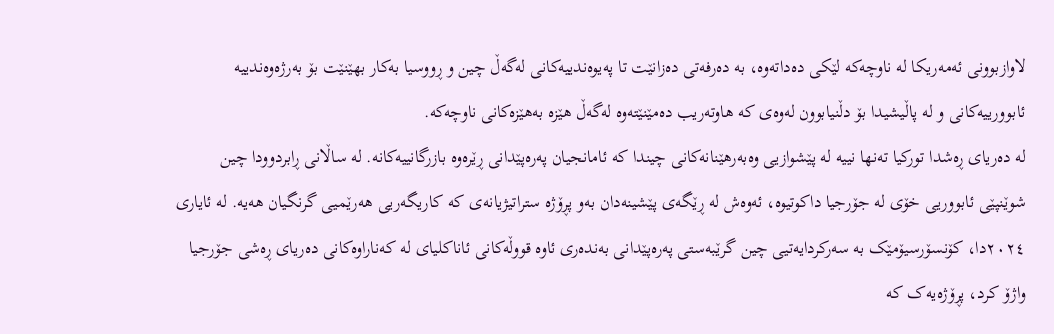لاوازبوونی ئەمەریکا لە ناوچەکە لێکی دەداتەوە، بە دەرفەتی دەزانێت تا پەیوەندییەکانی لەگەڵ چین و ڕووسیا بەکار بهێنێت بۆ بەرژەوەندییە ئابوورییەکانی و لە پاڵیشیدا بۆ دڵنیابوون لەوەی کە هاوتەریب دەمێنێتەوە لەگەڵ هێزە بەهێزەکانی ناوچەکە.
لە دەریای ڕەشدا تورکیا تەنها نییە لە پێشوازیی وەبەرهێنانەکانی چیندا کە ئامانجیان پەرەپێدانی ڕێرەوە بازرگانییەکانە. لە ساڵانی ڕابردوودا چین شوێنپێی ئابووریی خۆی لە جۆرجیا داکوتیوە، ئەوەش لە ڕێگەی پێشینەدان بەو پڕۆژە ستراتیژیانەی کە کاریگەریی هەرێمیی گرنگیان هەیە. لە ئایاری ٢٠٢٤دا، کۆنسۆرسیۆمێک بە سەرکردایەتیی چین گرێبەستی پەرەپێدانی بەندەری ئاوە قووڵەکانی ئاناکلیای لە کەناراوەکانی دەریای ڕەشی جۆرجیا واژۆ کرد، پڕۆژەیەک کە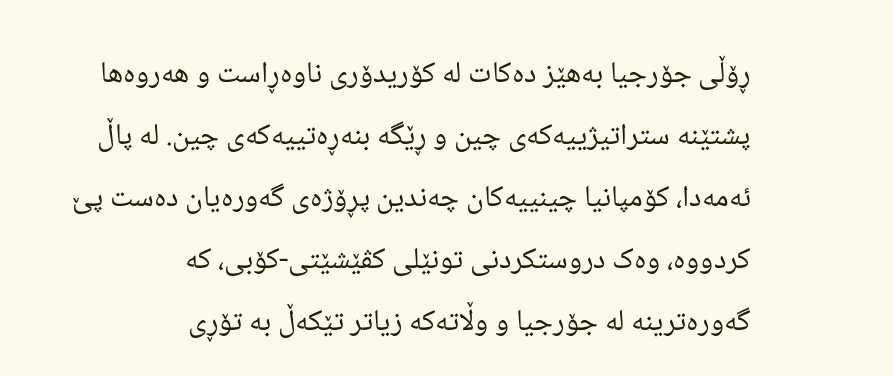ڕۆڵی جۆرجیا بەهێز دەکات لە كۆریدۆری ناوەڕاست و هەروەها پشتێنە ستراتیژییەکەی چین و ڕێگە بنەڕەتییەکەی چین. لە پاڵ ئەمەدا، کۆمپانیا چینییەکان چەندین پڕۆژەی گەورەیان دەست پێ کردووە، وەک دروستکردنی تونێلی کڤێشێتی-کۆبی، کە گەورەترینە لە جۆرجیا و وڵاتەکە زیاتر تێکەڵ بە تۆڕی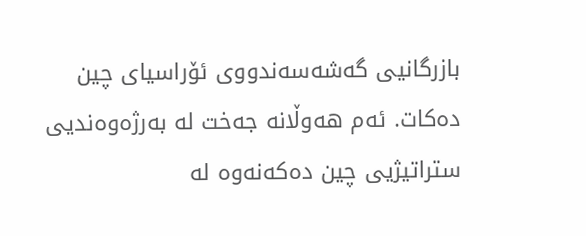بازرگانیی گەشەسەندووی ئۆراسیای چین دەکات. ئەم هەوڵانە جەخت لە بەرژەوەندیی ستراتیژیی چین دەکەنەوە لە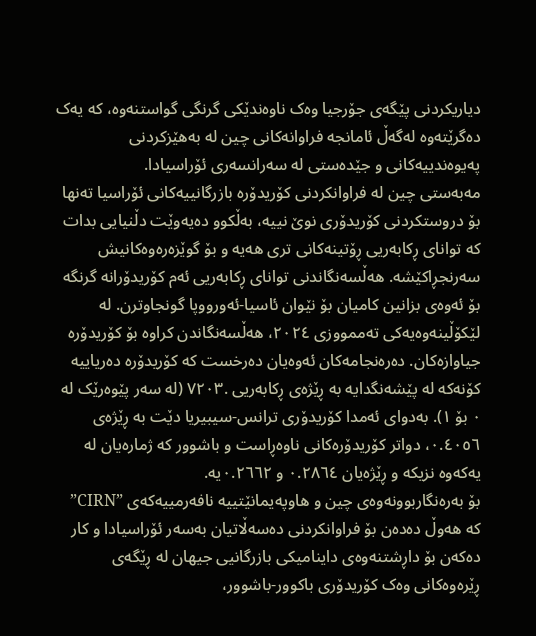دیاریکردنی پێگەی جۆرجیا وەک ناوەندێکی گرنگی گواستنەوە، کە یەک دەگرێتەوە لەگەڵ ئامانجە فراوانەکانی چین لە بەهێزکردنی پەیوەندییەکانی و جێدەستی لە سەرانسەری ئۆراسیادا.
مەبەستی چین لە فراوانکردنی كۆریدۆرە بازرگانییەکانی ئۆراسیا تەنها بۆ دروستکردنی كۆریدۆری نوێ نییە، بەڵکوو دەیەوێت دڵنیایی بدات کە توانای ڕکابەریی ڕۆتینەکانی تری هەیە و بۆ گوێزەرەوەکانیش سەرنجڕاکێشە. هەڵسەنگاندنی توانای ڕکابەریی ئەم كۆریدۆرانە گرنگە بۆ ئەوەی بزانین کامیان بۆ نێوان ئاسیا-ئەورووپا گونجاوترن. لە لێکۆڵینەوەیەکی تەممووزی ٢٠٢٤، هەڵسەنگاندن کراوە بۆ كۆریدۆرە جیاوازەکان. دەرەنجامەکان ئەوەیان دەرخست کە كۆریدۆرە دەریاییە کۆنەکە لە پێشەنگدایە بە ڕێژەی ڕکابەریی .٧٢٠٣ (لە سەر پێوەرێک لە ٠ بۆ ١). بەدوای ئەمدا كۆریدۆری ترانس-سیبیریا دێت بە ڕێژەی ٠.٤٠٥٦، دواتر كۆریدۆرەکانی ناوەڕاست و باشوور کە ژمارەیان لە یەکەوە نزیکە و ڕێژەیان ٠.٢٨٦٤ و ٠.٢٦٦٢یە.
بۆ بەرەنگاربوونەوەی چین و هاوپەیمانێتییە نافەرمییەکەی ”CIRN” کە هەوڵ دەدەن بۆ فراوانکردنی دەسەڵاتیان بەسەر ئۆراسیادا و کار دەکەن بۆ داڕشتنەوەی داینامیکی بازرگانیی جیهان لە ڕێگەی ڕێرەوەکانی وەک كۆریدۆری باکوور-باشوور،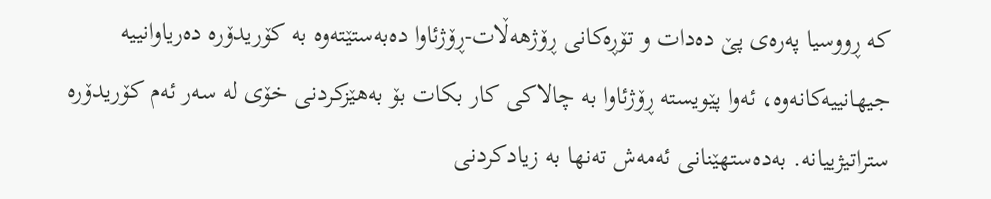کە ڕووسیا پەرەی پێ دەدات و تۆڕەکانی ڕۆژهەڵات-ڕۆژئاوا دەبەستێتەوە بە كۆریدۆرە دەریاوانییە جیهانییەکانەوە، ئەوا پێویستە ڕۆژئاوا بە چالاکی کار بکات بۆ بەهێزکردنی خۆی لە سەر ئەم كۆریدۆرە ستراتیژییانە. بەدەستهێنانی ئەمەش تەنها بە زیادکردنی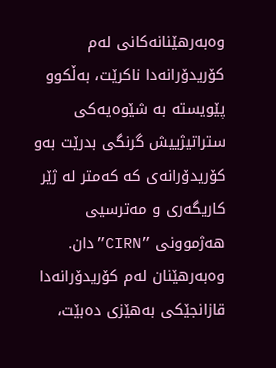وەبەرهێنانەکانی لەم كۆریدۆرانەدا ناکرێت، بەڵکوو پێویستە بە شێوەیەکی ستراتیژییش گرنگی بدرێت بەو كۆریدۆرانەی کە کەمتر لە ژێر کاریگەری و مەترسیی هەژموونی ”CIRN”دان. وەبەرهێنان لەم كۆریدۆرانەدا قازانجێکی بەهێزی دەبێت،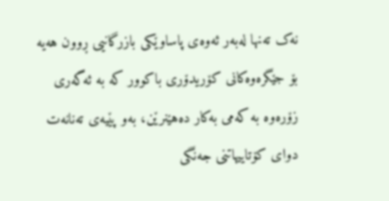نەک تەنها لەبەر ئەوەی پاساوێکی بازرگانیی ڕوون هەیە بۆ جێگرەوەکانی كۆریدۆری باکوور کە بە ئەگەری زۆرەوە بە کەمی بەکار دەهێنرێن، بەو پێیەی تەنانەت دوای کۆتاییهاتنی جەنگی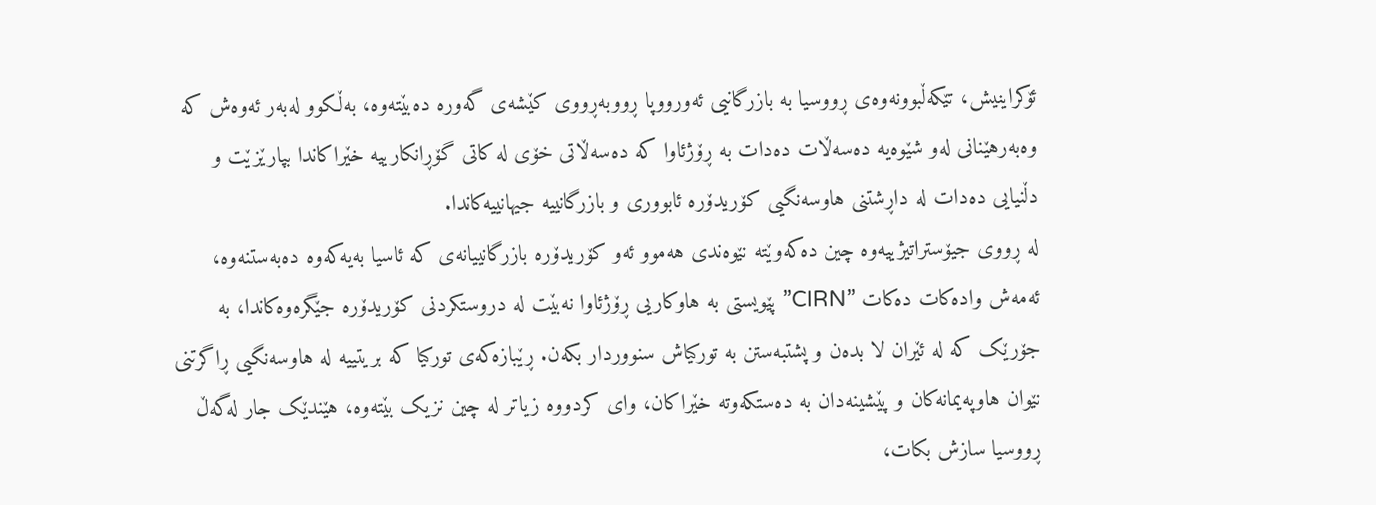ئۆکراینیش، تێکەڵبوونەوەی ڕووسیا بە بازرگانیی ئەورووپا ڕووبەڕووی کێشەی گەورە دەبێتەوە، بەڵکوو لەبەر ئەوەش کە وەبەرهێنانی لەو شێوەیە دەسەڵات دەدات بە ڕۆژئاوا کە دەسەڵاتی خۆی لە کاتی گۆڕانکارییە خێراکاندا بپارێزێت و دڵنیایی دەدات لە داڕشتنی هاوسەنگیی كۆریدۆرە ئابووری و بازرگانییە جیهانییەکاندا.
لە ڕووی جیۆستراتیژییەوە چین دەکەوێتە نێوەندی هەموو ئەو كۆریدۆرە بازرگانییانەی کە ئاسیا بەیەکەوە دەبەستنەوە، ئەمەش وادەكات دەکات ”CIRN” پێویستی بە هاوکاریی ڕۆژئاوا نەبێت لە دروستکردنی كۆریدۆرە جێگرەوەکاندا، بە جۆرێک کە لە ئێران لا بدەن و پشتبەستن بە تورکیاش سنووردار بکەن. ڕێبازەکەی تورکیا کە بریتییە لە هاوسەنگیی ڕاگرتنی نێوان هاوپەیمانەکان و پێشینەدان بە دەستکەوتە خێراکان، وای کردووە زیاتر لە چین نزیک بێتەوە، هێندێک جار لەگەڵ ڕووسیا سازش بکات،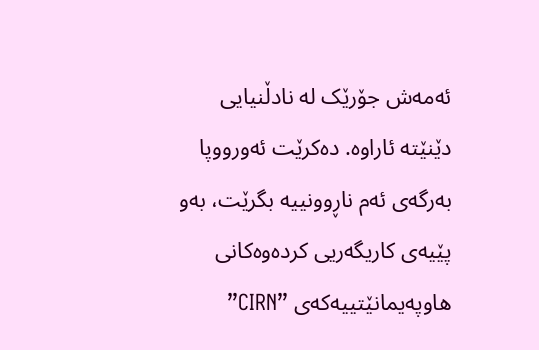ئەمەش جۆرێک لە نادڵنیایی دێنێتە ئاراوە. دەکرێت ئەورووپا بەرگەی ئەم ناڕوونییە بگرێت، بەو پێیەی کاریگەریی کردەوەکانی هاوپەیمانێتییەکەی ”CIRN”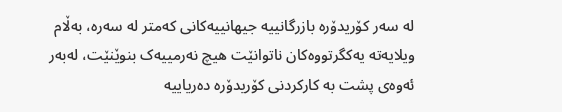لە سەر كۆریدۆرە بازرگانییە جیهانییەکانی کەمتر لە سەرە، بەڵام ویلایەتە یەکگرتووەکان ناتوانێت هیچ نەرمییەک بنوێنێت، لەبەر ئەوەی پشت بە کارکردنی كۆریدۆرە دەریاییە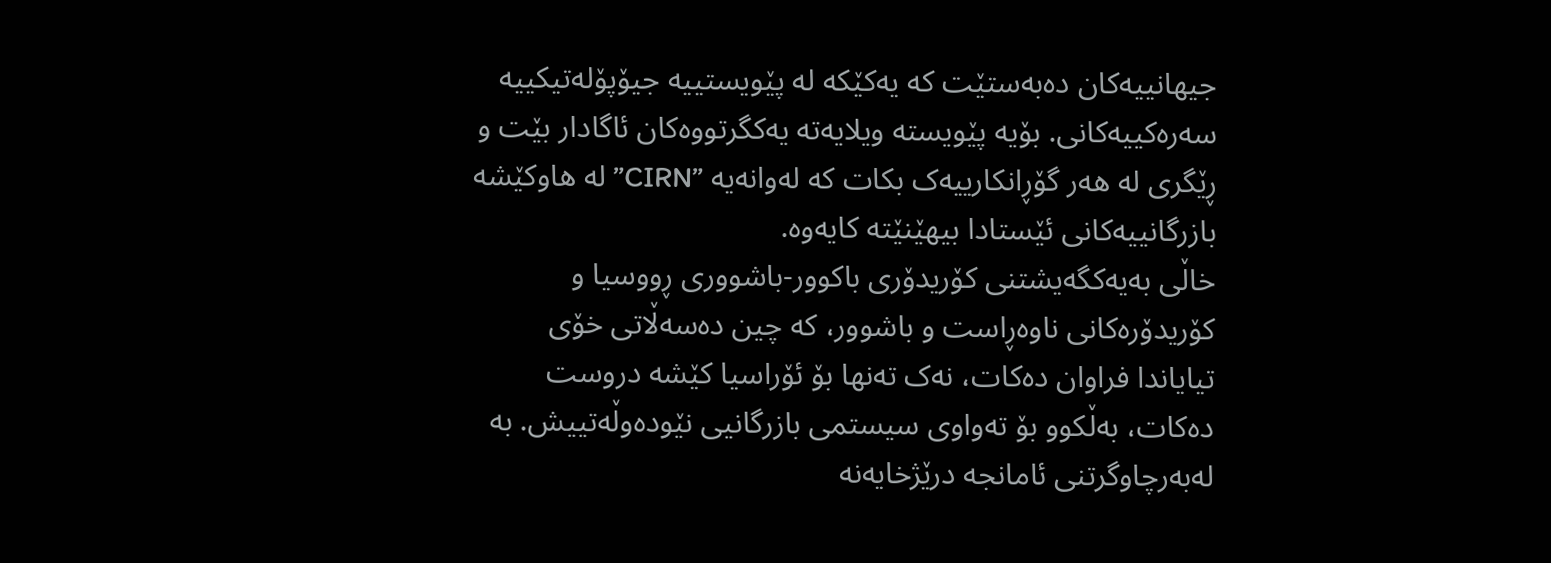جیهانییەکان دەبەستێت کە یەکێکە لە پێویستییە جیۆپۆلەتیکییە سەرەکییەکانی. بۆیە پێویستە ویلایەتە یەکگرتووەکان ئاگادار بێت و ڕێگری لە هەر گۆڕانکارییەک بکات کە لەوانەیە ”CIRN” لە هاوکێشە بازرگانییەکانی ئێستادا بیهێنێتە کایەوە.
خاڵی بەیەکگەیشتنی كۆریدۆری باکوور-باشووری ڕووسیا و كۆریدۆرەکانی ناوەڕاست و باشوور، کە چین دەسەڵاتی خۆی تیایاندا فراوان دەکات، نەک تەنها بۆ ئۆراسیا کێشە دروست دەکات، بەڵکوو بۆ تەواوی سیستمی بازرگانیی نێودەوڵەتییش. بە لەبەرچاوگرتنی ئامانجە درێژخایەنە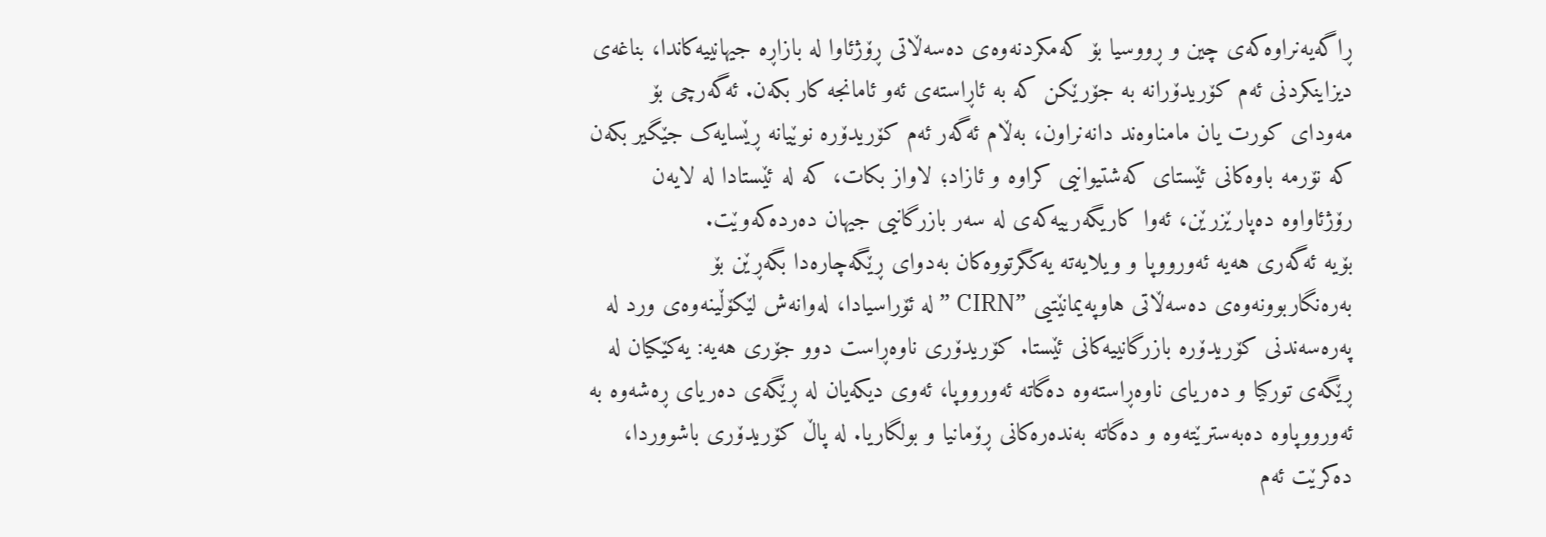ڕاگەیەنراوەکەی چین و ڕووسیا بۆ کەمکردنەوەی دەسەڵاتی ڕۆژئاوا لە بازاڕە جیهانییەکاندا، بناغەی دیزاینکردنی ئەم كۆریدۆرانە بە جۆرێکن کە بە ئاڕاستەی ئەو ئامانجە کار بکەن. ئەگەرچی بۆ مەودای کورت یان مامناوەند دانەنراون، بەڵام ئەگەر ئەم كۆریدۆرە نوێیانە ڕێسایەک جێگیر بکەن کە نۆرمە باوەکانی ئێستای کەشتیوانیی کراوە و ئازاد؛ لاواز بکات، کە لە ئێستادا لە لایەن رۆژئاواوە دەپارێزرێن، ئەوا کاریگەرییەکەی لە سەر بازرگانیی جیهان دەردەکەوێت.
بۆیە ئەگەری هەیە ئەورووپا و ویلایەتە یەکگرتووەکان بەدوای ڕێگەچارەدا بگەڕێن بۆ بەرەنگاربوونەوەی دەسەڵاتی هاوپەیمانێتیی ”CIRN ” لە ئۆراسیادا، لەوانەش لێکۆڵینەوەی ورد لە پەرەسەندنی كۆریدۆرە بازرگانییەکانی ئێستا. كۆریدۆری ناوەڕاست دوو جۆری هەیە: یەکێکیان لە ڕێگەی تورکیا و دەریای ناوەڕاستەوە دەگاتە ئەورووپا، ئەوی دیکەیان لە ڕێگەی دەریای ڕەشەوە بە ئەورووپاوە دەبەسترێتەوە و دەگاتە بەندەرەکانی ڕۆمانیا و بولگاریا. لە پاڵ كۆریدۆری باشووردا، دەکرێت ئەم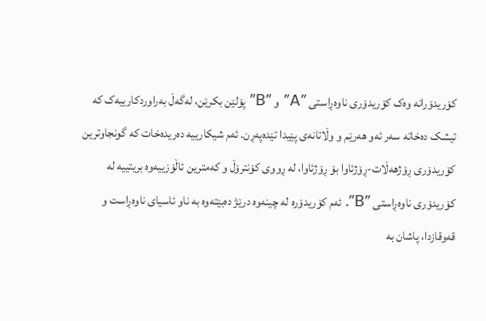كۆریدۆرانە وەک كۆریدۆری ناوەڕاستی ”A” و ”B” پۆلێن بکرێن، لەگەڵ بەراوردکارییەک کە تیشک دەخاتە سەر ئەو هەرێم و وڵاتانەی پێیدا تێدەپەڕن. ئەم شیکارییە دەریدەخات کە گونجاوترین كۆریدۆری ڕۆژهەڵات-ڕۆژئاوا بۆ ڕۆژئاوا، لە ڕووی کۆنترۆڵ و کەمترین ئاڵۆزییەوە بریتییە لە كۆریدۆری ناوەڕاستی ”B”. ئەم كۆریدۆرە لە چینەوە درێژ دەبێتەوە بە ناو ئاسیای ناوەڕاست و قەوقازدا، پاشان بە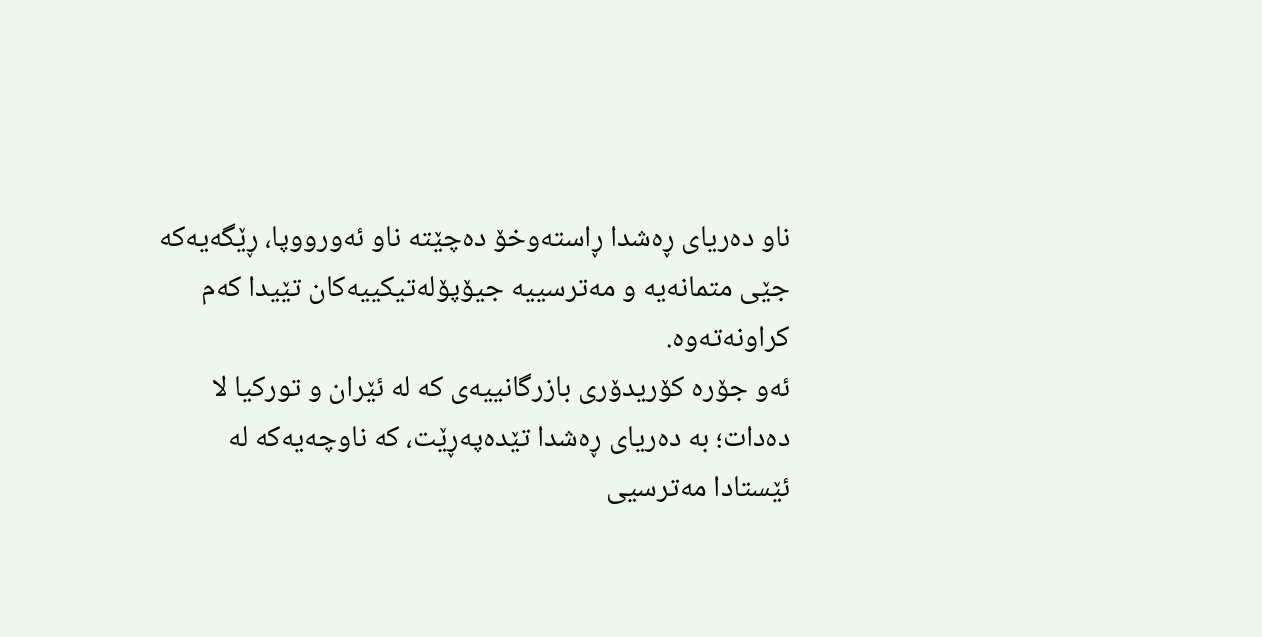ناو دەریای ڕەشدا ڕاستەوخۆ دەچێتە ناو ئەورووپا، ڕێگەیەکە جێی متمانەیە و مەترسییە جیۆپۆلەتیکییەکان تێیدا کەم کراونەتەوە.
ئەو جۆرە كۆریدۆری بازرگانییەی کە لە ئێران و تورکیا لا دەدات؛ بە دەریای ڕەشدا تێدەپەڕێت، کە ناوچەیەکە لە ئێستادا مەترسیی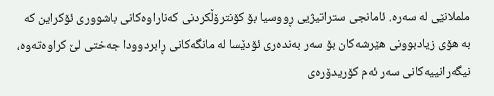ململانێی لە سەرە. ئامانجی ستراتیژیی ڕووسیا بۆ کۆنترۆڵکردنی کەناراوەکانی باشووری ئۆکراین کە بە هۆی زیادبوونی هێرشەکان بۆ سەر بەندەری ئۆدێسا لە مانگەکانی ڕابردوودا جەختی لێ کراوەتەوە، نیگەرانییەکانی سەر ئەم كۆریدۆرەی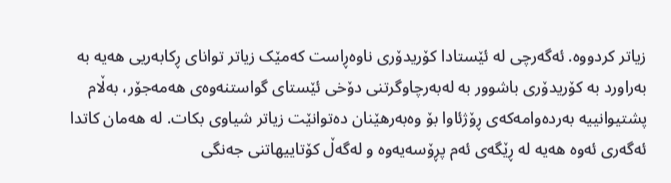زیاتر کردووە. ئەگەرچی لە ئێستادا كۆریدۆری ناوەڕاست کەمێک زیاتر توانای ڕکابەریی هەیە بە بەراورد بە كۆریدۆری باشوور بە لەبەرچاوگرتنی دۆخی ئێستای گواستنەوەی هەمەجۆر، بەڵام پشتیوانییە بەردەوامەکەی ڕۆژئاوا بۆ وەبەرهێنان دەتوانێت زیاتر شیاوی بکات. لە هەمان کاتدا ئەگەری ئەوە هەیە لە ڕێگەی ئەم پڕۆسەیەوە و لەگەڵ کۆتاییهاتنی جەنگی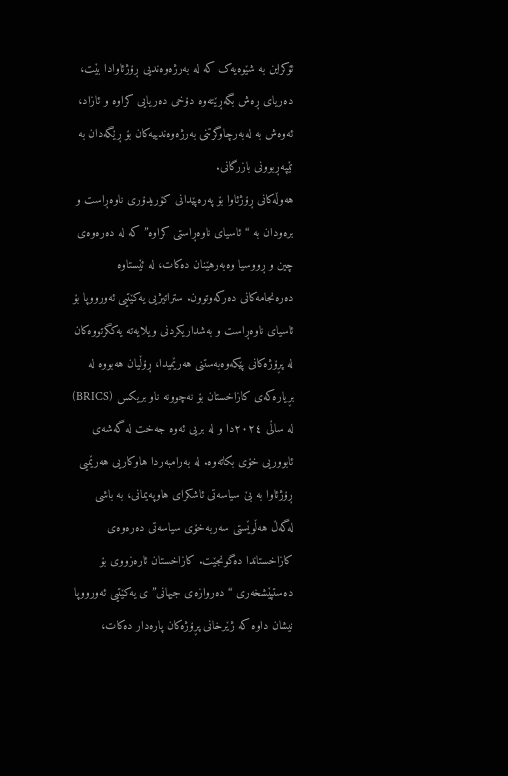ئۆکراین بە شێوەیەک کە لە بەرژەوەندیی ڕۆژئاوادا بێت، دەریای ڕەش بگەڕێتەوە دۆخی دەریایی کراوە و ئازاد، ئەوەش بە لەبەرچاوگرتنی بەرژەوەندییەکان بۆ ڕێگەدان بە تێپەڕبوونی بازرگانی.
هەوڵەکانی ڕۆژئاوا بۆ پەرەپێدانی كۆریدۆری ناوەڕاست و برەودان بە “ئاسیای ناوەڕاستی کراوە” کە لە دەرەوەی چین و ڕووسیا وەبەرهێنان دەکات، لە ئێستاوە دەرەنجامەکانی دەرکەوتوون. ستراتیژیی یەکێتیی ئەورووپا بۆ ئاسیای ناوەڕاست و بەشداریکردنی ویلایەتە یەکگرتووەکان لە پڕۆژەکانی پێکەوەبەستنی هەرێمیدا، ڕۆڵیان هەبووە لە بڕیارەکەی کازاخستان بۆ نەچوونە ناو بریکس (BRICS) لە ساڵی ٢٠٢٤دا و لە بریی ئەوە جەخت لە گەشەی ئابووریی خۆی بکاتەوە. لە بەرامبەردا هاوکاریی هەرێمیی ڕۆژئاوا بە بێ سیاسەتی ئاشکرای هاوپەیمانی، بە باشی لەگەڵ هەڵوێستی سەربەخۆی سیاسەتی دەرەوەی کازاخستاندا دەگونجێت. کازاخستان ئارەزووی بۆ دەستپێشخەری “دەروازەی جیهانی”ی یەکێتیی ئەورووپا نیشان داوە کە ژێرخانی پڕۆژەکان پارەدار دەکات،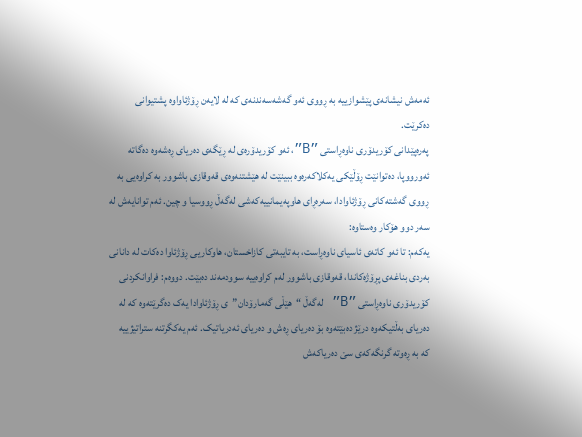ئەمەش نیشانەی پێشوازییە بە ڕووی ئەو گەشەسەندنەی کە لە لایەن ڕۆژئاواوە پشتیوانی دەکرێت.
پەرەپێدانی كۆریدۆری ناوەڕاستی ”B”، ئەو كۆریدۆرەی لە ڕێگەی دەریای ڕەشەوە دەگاتە ئەورووپا، دەتوانێت ڕۆڵێکی یەکلاکەرەوە ببینێت لە هێشتنەوەی قەوقازی باشوور بە کراوەیی بە ڕووی گەشتەکانی ڕۆژئاوادا، سەرەڕای هاوپەیمانییەکەشی لەگەڵ ڕووسیا و چین. ئەم توانایەش لە سەر دوو هۆکار وەستاوە:
یەکەم: تا ئەو کاتەی ئاسیای ناوەڕاست، بە تایبەتی کازاخستان، هاوکاریی ڕۆژئاوا دەکات لە دانانی بەردی بناغەی پڕۆژەکاندا، قەوقازی باشوور لەم کراوەییە سوودمەند دەبێت. دووەم: فراوانکردنی كۆریدۆری ناوەڕاستی ”B” لەگەڵ “هێڵی گەمارۆدان”ی ڕۆژئاوادا یەک دەگرێتەوە کە لە دەریای بەڵتیکەوە درێژ دەبێتەوە بۆ دەریای ڕەش و دەریای ئەدریاتیک. ئەم یەکگرتنە ستراتیژییە کە بە ڕەوتە گرنگەکەی سێ دەریاکەش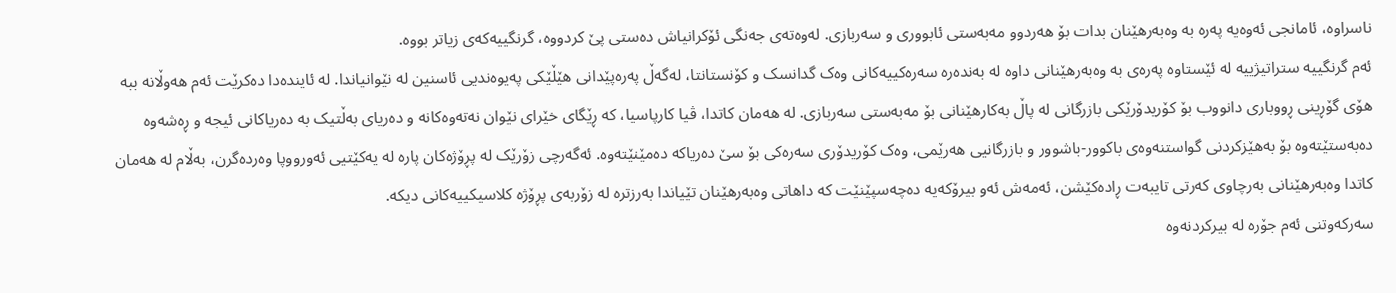ناسراوە، ئامانجی ئەوەیە پەرە بە وەبەرهێنان بدات بۆ هەردوو مەبەستی ئابووری و سەربازی. لەوەتەی جەنگی ئۆکرانیاش دەستی پێ کردووە، گرنگییەکەی زیاتر بووە.
ئەم گرنگییە ستراتیژییە لە ئێستاوە پەرەی بە وەبەرهێنانی داوە لە بەندەرە سەرەکییەکانی وەک گدانسک و کۆنستانتا، لەگەڵ پەرەپێدانی هێڵێکی پەیوەندیی ئاسنین لە نێوانیاندا. لە ئایندەدا دەکرێت ئەم هەوڵانە ببە هۆی گۆڕینی ڕووباری دانووب بۆ كۆریدۆرێکی بازرگانی لە پاڵ بەکارهێنانی بۆ مەبەستی سەربازی. لە هەمان کاتدا، ڤیا کارپاسیا، کە ڕێگای خێرای نێوان نەتەوەکانە و دەریای بەڵتیک بە دەریاکانی ئیجە و ڕەشەوە دەبەستێتەوە بۆ بەهێزکردنی گواستنەوەی باکوور-باشوور و بازرگانیی هەرێمی، وەک كۆریدۆری سەرەکی بۆ سێ دەریاکە دەمێنێتەوە. ئەگەرچی زۆرێک لە پڕۆژەکان پارە لە یەکێتیی ئەورووپا وەردەگرن، بەڵام لە هەمان کاتدا وەبەرهێنانی بەرچاوی کەرتی تایبەت ڕادەکێشن، ئەمەش ئەو بیرۆکەیە دەچەسپێنێت کە داهاتی وەبەرهێنان تێیاندا بەرزترە لە زۆربەی پڕۆژە کلاسیکییەکانی دیکە.
سەرکەوتنی ئەم جۆرە لە بیرکردنەوە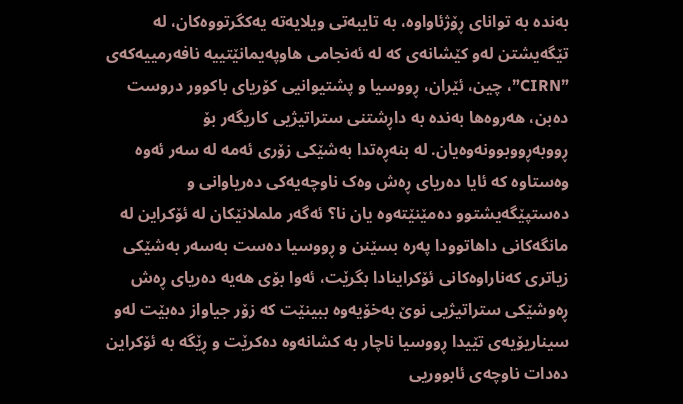بەندە بە توانای ڕۆژئاواوە، بە تایبەتی ویلایەتە یەکگرتووەکان، لە تێگەیشتن لەو کێشانەی کە لە ئەنجامی هاوپەیمانێتییە نافەرمییەکەی ”CIRN”، چین، ئێران، ڕووسیا و پشتیوانیی کۆریای باکوور دروست دەبن، هەروەها بەندە بە داڕشتنی ستراتیژیی کاریگەر بۆ ڕووبەڕووبوونەوەیان. لە بنەڕەتدا بەشێکی زۆری ئەمە لە سەر ئەوە وەستاوە کە ئایا دەریای ڕەش وەک ناوچەیەکی دەریاوانی و دەستپێگەیشتوو دەمێنێتەوە یان نا؟ ئەگەر ململانێکان لە ئۆکراین لە مانگەکانی داهاتوودا پەرە بسێنن و ڕووسیا دەست بەسەر بەشێکی زیاتری کەناراوەکانی ئۆکراینادا بگرێت، ئەوا بۆی هەیە دەریای ڕەش ڕەوشێکی ستراتیژیی نوێ بەخۆیەوە ببینێت کە زۆر جیاواز دەبێت لەو سیناریۆیەی تێیدا ڕووسیا ناچار بە کشانەوە دەکرێت و ڕێگە بە ئۆکراین دەدات ناوچەی ئابووریی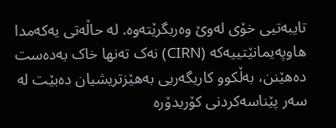تایبەتیی خۆی لەوێ وەربگرێتەوە. لە حاڵەتی یەکەمدا هاوپەیمانێتییەکە (CIRN) نەک تەنها خاک بەدەست دەهێنن، بەڵکوو کاریگەریی بەهێزتریشیان دەبێت لە سەر پێناسەکردنی كۆریدۆرە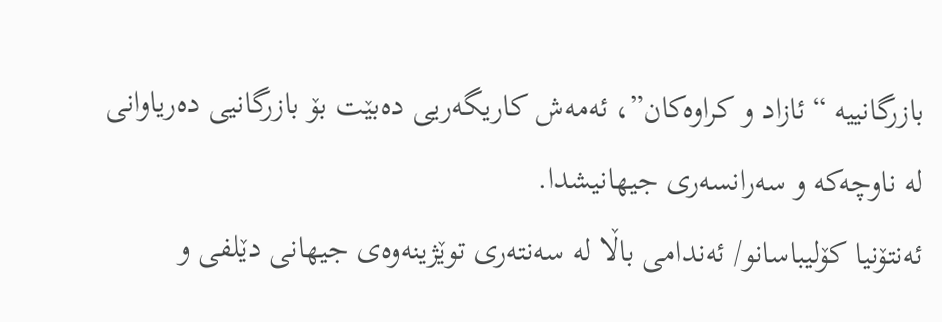بازرگانییە “ئازاد و کراوەکان”، ئەمەش کاریگەریی دەبێت بۆ بازرگانیی دەریاوانی لە ناوچەکە و سەرانسەری جیهانیشدا.
ئەنتۆنیا کۆلیباسانو/ ئەندامی باڵا لە سەنتەری توێژینەوەی جیهانی دێلفی و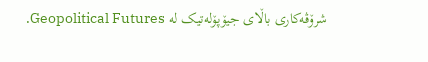شرۆڤەكاری باڵای جیۆپۆلەتیک لە Geopolitical Futures.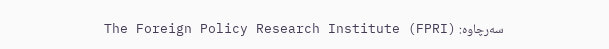سەرچاوە: The Foreign Policy Research Institute (FPRI)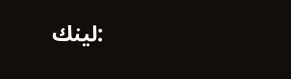لینك: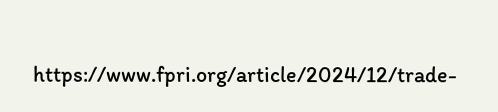https://www.fpri.org/article/2024/12/trade-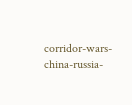corridor-wars-china-russia-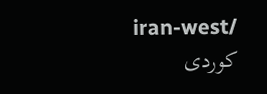iran-west/
كوردی